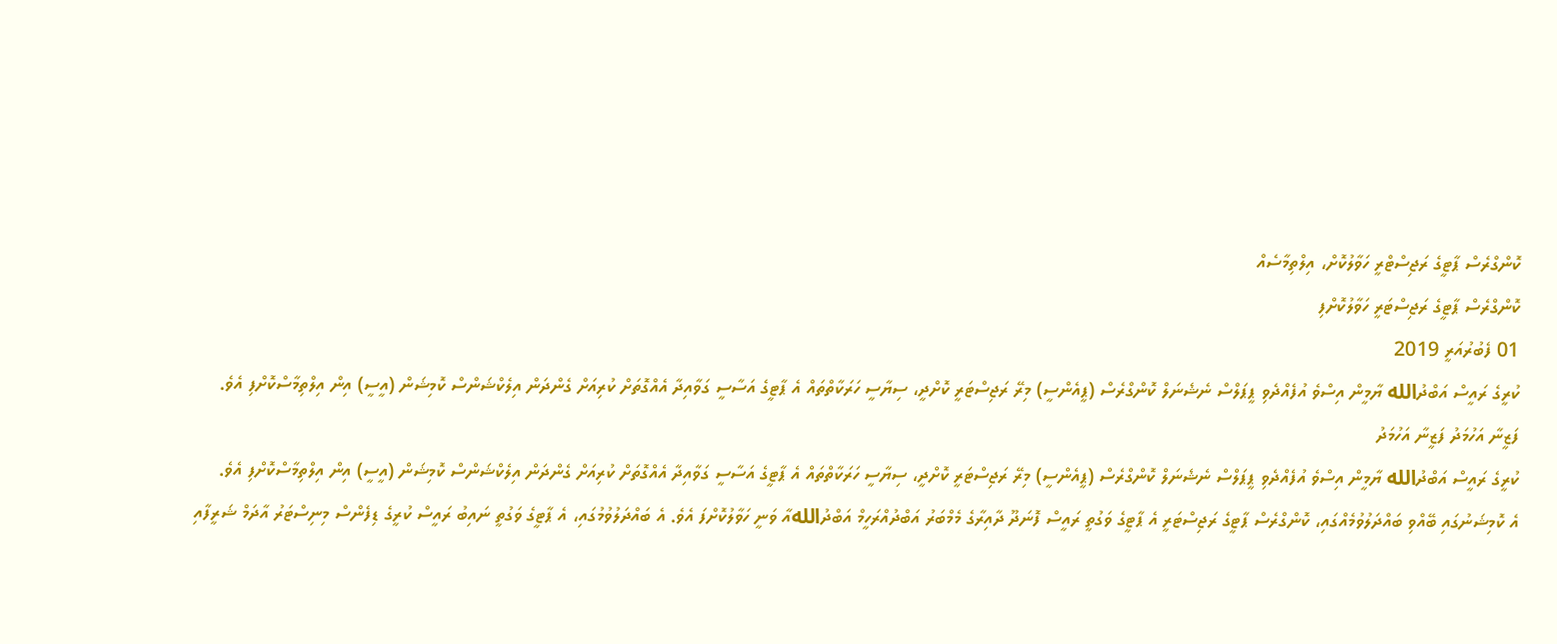ކޮންގްރެސް ޕާޓީގެ ރަޖިސްޓްރީ ހަވާލުކޮށް، އިލްތިމާސެއް
ކޮންގްރެސް ޕާޓީގެ ރަޖިސްޓަރީ ހަވާލުކޮށްފި
01 ފެބުރުއަރީ 2019
ކުރީގެ ރައީސް އަބްދުالله ޔާމީން އިސްވެ އުފެއްދެވި ޕީޕަލްސް ނެޝެނަލް ކޮންގްރެސް (ޕީއެންސީ) މިރޭ ރަޖިސްޓަރީ ކޮށްދީ، ސިޔާސީ ހަރަކާތްތައް އެ ޕާޓީގެ އަސާސީ ގަވާއިދާ އެއްގޮތަށް ކުރިއަށް ގެންދަން އިލެކްޝަންސް ކޮމިޝަން (އީސީ) އިން އިލްތިމާސްކޮށްފި އެވެ.
ފަޒީނާ އަހުމަދު ފަޒީނާ އަހުމަދު
ކުރީގެ ރައީސް އަބްދުالله ޔާމީން އިސްވެ އުފެއްދެވި ޕީޕަލްސް ނެޝެނަލް ކޮންގްރެސް (ޕީއެންސީ) މިރޭ ރަޖިސްޓަރީ ކޮށްދީ، ސިޔާސީ ހަރަކާތްތައް އެ ޕާޓީގެ އަސާސީ ގަވާއިދާ އެއްގޮތަށް ކުރިއަށް ގެންދަން އިލެކްޝަންސް ކޮމިޝަން (އީސީ) އިން އިލްތިމާސްކޮށްފި އެވެ.
އެ ކޮމިޝަނުގައި ބޭއްވި ބައްދަލުވުމެއްގައި، ކޮންގްރެސް ޕާޓީގެ ރަޖިސްޓަރީ އެ ޕާޓީގެ ވަގުތީ ރައީސް ފޮނަދޫ ދާއިރާގެ މެމްބަރު އަބްދުއްރަހީމް އަބްދުاللهއާ ވަނީ ހަވާލުކޮށްފަ އެވެ. އެ ބައްދަލުވުމުގައި، އެ ޕާޓީގެ ވަގުތީ ނައިބު ރައީސް ކުރީގެ ޑިފެންސް މިނިސްޓަރު އާދަމް ޝަރީފާއި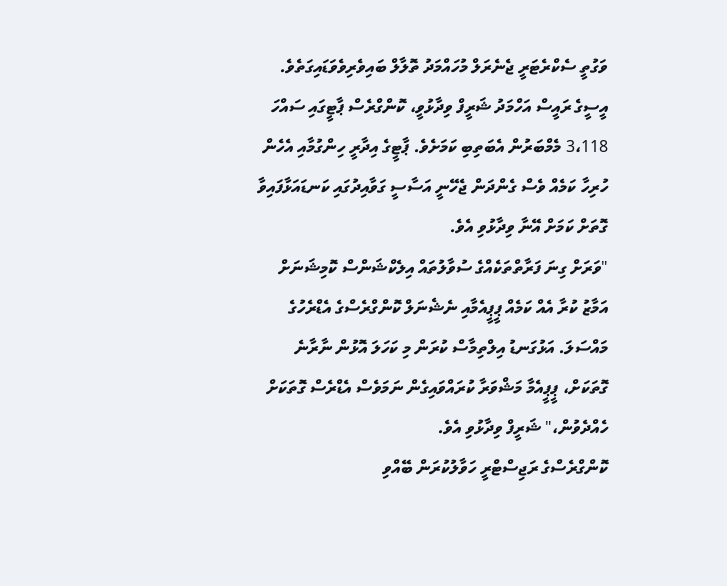ވަގުތީ ސެކްރެޓަރީ ޖެނެރަލް މުހައްމަދު ތޮލާލް ބައިވެރިވެވަޑައިގަތެވެ.
އީސީގެ ރައީސް އަހްމަދު ޝަރީފް ވިދާޅުވީ، ކޮންގްރެސް ޕާޓީގައި ސައްހަ 3،118 މެމްބަރުން އެބަތިބި ކަމަށެވެ. ޕާޓީގެ އިދާރީ ހިންގުމާއި އެހެން ހުރިހާ ކަމެއް ވެސް ގެންދަން ޖެހޭނީ އަސާސީ ގަވާއިދުގައި ކަނޑައަޅާފައިވާ ގޮތަށް ކަމަށް އޭނާ ވިދާޅުވި އެވެ.
"ވަރަށް ގިނަ ފަރާތްތަކެއްގެ ސުވާލުތައް އިލެކްޝަންސް ކޮމިޝަނަށް އަމާޒު ކުރާ އެއް ކަމެއް ޕީޕީއެމާއި ނެޝެނަލް ކޮންގްރެސްގެ އެޑްރެހުގެ މައްސަލަ. އަޅުގަނޑު އިލްތިމާސް ކުރަން މި ކަހަލަ އޮޅުން ނާރާނެ ގޮތަކަށް، ޕީޕީއެމާ މަޝްވަރާ ކުރައްވައިގެން ނަމަވެސް އެޑްރެސް ގޮތަކަށް ހެއްދެވުން،" ޝަރީފް ވިދާޅުވި އެވެ.
ކޮންގްރެސްގެ ރަޖިސްޓްރީ ހަވާލުކުރަން ބޭއްވި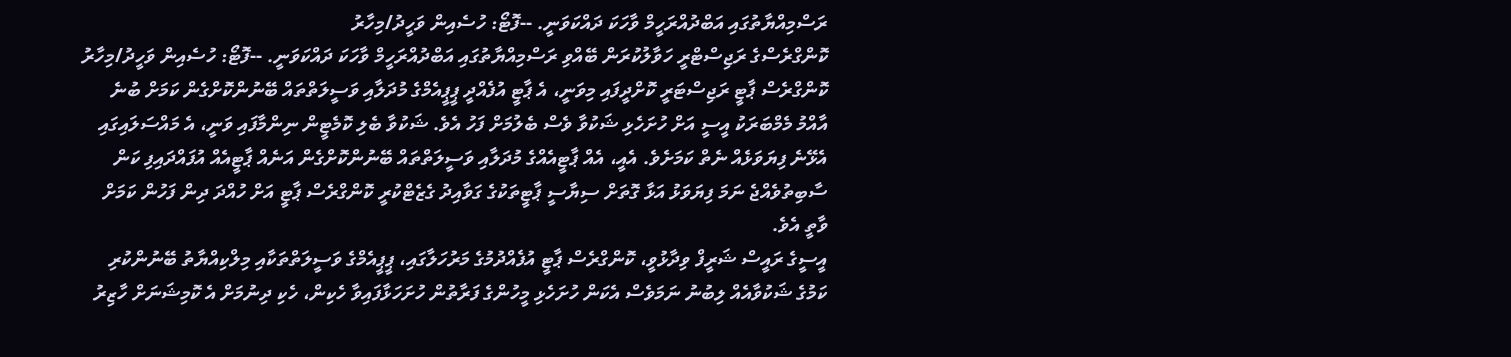ރަސްމިއްޔާތުގައި އަބްދުއްރަހީމް ވާހަކަ ދައްކަވަނީ. --ފޮޓޯ: ހުސެއިން ވަހީދު/މިހާރު
ކޮންގްރެސްގެ ރަޖިސްޓްރީ ހަވާލުކުރަން ބޭއްވި ރަސްމިއްޔާތުގައި އަބްދުއްރަހީމް ވާހަކަ ދައްކަވަނީ. --ފޮޓޯ: ހުސެއިން ވަހީދު/މިހާރު
ކޮންގްރެސް ޕާޓީ ރަޖިސްޓަރީ ކޮށްދީފައި މިވަނީ، އެ ޕާޓީ އުފެއްދީ ޕީޕީއެމްގެ މުދަލާއި ވަސީލަތްތައް ބޭނުންކޮށްގެން ކަމަށް ބުނެ އާއްމު މެމްބަރަކު އީސީ އަށް ހުށަހެޅި ޝަކުވާ ވެސް ބެލުމަށް ފަހު އެވެ. ޝަކުވާ ބެލި ކޮމެޓީން ނިންމާފައި ވަނީ، އެ މައްސަލައިގައި އެޅޭނެ ފިޔަވަޅެއް ނެތް ކަމަށެވެ. އެއީ، އެއް ޕާޓީއެއްގެ މުދަލާއި ވަސީލަތްތައް ބޭނުންކޮށްގެން އަނެއް ޕާޓީއެއް އުފައްދައިފި ކަން ސާބިތުވެއްޖެ ނަމަ ފިޔަވަޅު އަޅާ ގޮތަށް ސިޔާސީ ޕާޓީތަކުގެ ގަވާއިދު ގެޒެޓްކުރީ ކޮންގްރެސް ޕާޓީ އަށް ހުއްދަ ދިން ފަހުން ކަމަށް ވާތީ އެވެ.
އީސީގެ ރައީސް ޝަރީފް ވިދާޅުވީ، ކޮންގްރެސް ޕާޓީ އުފެއްދުމުގެ މަރުހަލާގައި، ޕީޕީއެމްގެ ވަސީލަތްތަކާއި މިލްކިއްޔާތު ބޭނުންކުރި ކަމުގެ ޝަކުވާއެއް ލިބުނު ނަމަވެސް އެކަން ހުށަހެޅި މީހުންގެ ފަރާތުން ހުށަހަޅާފައިވާ ހެކިން، ހެކި ދިނުމަށް އެ ކޮމިޝަނަށް ހާޒިރު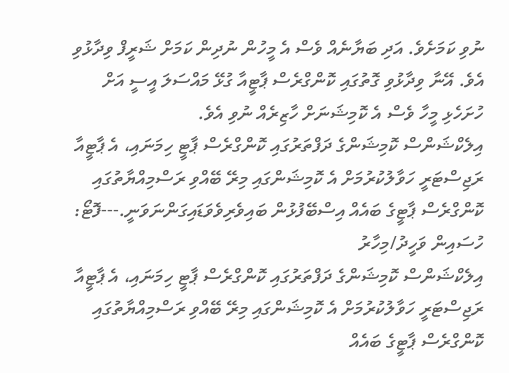ނުވި ކަމަށެވެ. އަދި ބަޔާނެއް ވެސް އެ މީހުން ނުދިން ކަމަށް ޝަރީފް ވިދާޅުވި އެވެ. އޭނާ ވިދާޅުވި ގޮތުގައި ކޮންގްރެސް ޕާޓީއާ ގުޅޭ މައްސަލަ އީސީ އަށް ހުށަހެޅި މީހާ ވެސް އެ ކޮމިޝަނަށް ހާޒިރެއް ނުވި އެވެ.
އިލެކްޝަންސް ކޮމިޝަންގެ ދަފްތަރުގައި ކޮންގްރެސް ޕާޓީ ހިމަނައި، އެ ޕާޓީއާ ރަޖިސްޓަރީ ހަވާލުކުރުމަށް އެ ކޮމިޝަންގައި މިރޭ ބޭއްވި ރަސްމިއްޔާތުގައި ކޮންގްރެސް ޕާޓީގެ ބައެއް އިސްބޭފުޅުން ބައިވެރިވެވަޑައިގަންނަވަނީ.---ފޮޓޯ: ހުސައިން ވަހީދު/މިހާރު
އިލެކްޝަންސް ކޮމިޝަންގެ ދަފްތަރުގައި ކޮންގްރެސް ޕާޓީ ހިމަނައި، އެ ޕާޓީއާ ރަޖިސްޓަރީ ހަވާލުކުރުމަށް އެ ކޮމިޝަންގައި މިރޭ ބޭއްވި ރަސްމިއްޔާތުގައި ކޮންގްރެސް ޕާޓީގެ ބައެއް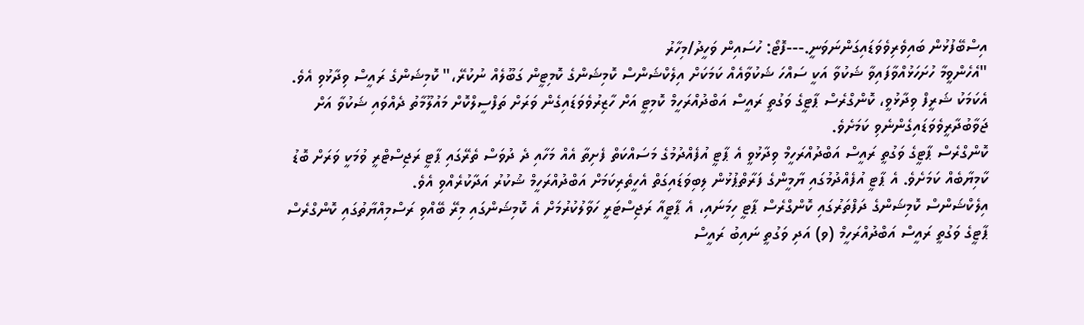އިސްބޭފުޅުން ބައިވެރިވެވަޑައިގަންނަވަނީ.---ފޮޓޯ: ހުސައިން ވަހީދު/މިހާރު
"އެހެންވީމާ ހުށަހަޅުއްވާފައިވާ ޝަކުވާ އަކީ ސައްހަ ޝަކުވާއެއް ކަމަކަށް އިލެކްޝަންސް ކޮމިޝަންގެ ކޮމިޓީން ގަބޫލެއް ނުކުރޭ،" ކޮމިޝަންގެ ރައީސް ވިދާޅުވި އެވެ.
އެކަމަކު ޝަރީފް ވިދާޅުވީ، ކޮންގްރެސް ޕާޓީގެ ވަގުތީ ރައީސް އަބްދުއްރަހީމް ކޮމިޓީ އަށް ހާޒިރުވެވަޑައިގެން ވަރަށް ތަފްސީލްކޮށް މައުލޫމާތު ދެއްވައި ޝަކުވާ އަށް ޖަވާބުދާރީވެވަޑައިގެންނެވި ކަމަށެވެ.
ކޮންގްރެސް ޕާޓީގެ ވަގުތީ ރައީސް އަބްދުއްރަހީމް ވިދާޅުވީ އެ ޕާޓީ އުފެއްދުމުގެ މަސައްކަތް ފެށިތާ އެއް މަހާއި ދެ ދުވަސް ތެރޭގައި ޕާޓީ ރަޖިސްޓްރީ ވުމަކީ ވަރަށް ބޮޑު ކާމިޔާބެއް ކަމަށެވެ. އެ ޕާޓީ އުފެއްދުމުގައި ޔާމީންގެ ފަރާތްޕުޅުން ލިބިވަޑައިގަތް އެހީތެރިކަމަށް އަބްދުއްރަހީމް ޝުކުރު އަދާކުރެއްވި އެވެ.
އިލެކްޝަންސް ކޮމިޝަންގެ ދަފްތަރުގައި ކޮންގްރެސް ޕާޓީ ހިމަނައި، އެ ޕާޓީއާ ރަޖިސްޓަރީ ހަވާލުކުރުމަށް އެ ކޮމިޝަންގައި މިރޭ ބޭއްވި ރަސްމިއްޔާތުގައި ކޮންގްރެސް ޕާޓީގެ ވަގުތީ ރައީސް އަބްދުއްރަހީމް (ވ) އަދި ވަގުތީ ނައިބު ރައީސް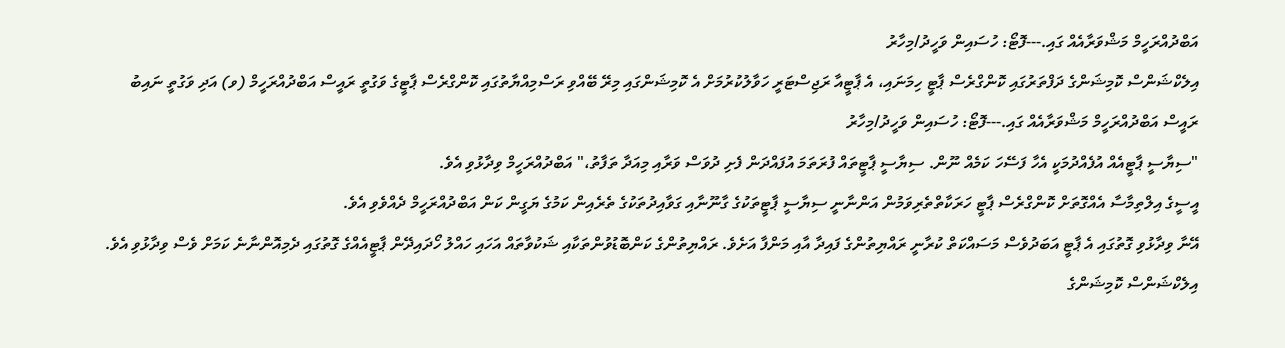އަބްދުއްރަހީމް މަޝްވަރާއެއް ގައި.---ފޮޓޯ: ހުސައިން ވަހީދު/މިހާރު
އިލެކްޝަންސް ކޮމިޝަންގެ ދަފްތަރުގައި ކޮންގްރެސް ޕާޓީ ހިމަނައި، އެ ޕާޓީއާ ރަޖިސްޓަރީ ހަވާލުކުރުމަށް އެ ކޮމިޝަންގައި މިރޭ ބޭއްވި ރަސްމިއްޔާތުގައި ކޮންގްރެސް ޕާޓީގެ ވަގުތީ ރައީސް އަބްދުއްރަހީމް (ވ) އަދި ވަގުތީ ނައިބު ރައީސް އަބްދުއްރަހީމް މަޝްވަރާއެއް ގައި.---ފޮޓޯ: ހުސައިން ވަހީދު/މިހާރު
"ސިޔާސީ ޕާޓީއެއް އުފެއްދުމަކީ އެހާ ފަސޭހަ ކަމެއް ނޫން. ސިޔާސީ ޕާޓީތައް ފުރަތަމަ އުފައްދަން ފެށި ދުވަސް ވަރާއި މިއަދާ ތަފާތު،" އަބްދުއްރަހީމް ވިދާޅުވި އެވެ.
އީސީގެ އިލްތިމާސާ އެއްގޮތަށް ކޮންގްރެސް ޕާޓީ ހަރަކާތްތެރިވަމުން އަންނާނީ ސިޔާސީ ޕާޓީތަކުގެ ގާނޫނާއި ގަވާއިދުތަކުގެ ތެރެއިން ކަމުގެ ޔަގީން ކަން އަބްދުއްރަހީމް ދެއްވެވި އެވެ.
އޭނާ ވިދާޅުވި ގޮތުގައި އެ ޕާޓީ އަބަދުވެސް މަސައްކަތް ކުރާނީ ރައްޔިތުންގެ ފައިދާ އާއި މަންފާ އަށެވެ. ރައްޔިތުންގެ ކަންބޮޑުވުންތަކާއި ޝަކުވާތައް އަހައި ހައްލު ހޯދައިދޭން ޕާޓީއެއްގެ ގޮތުގައި ދެމިއޮންނާނެ ކަމަށް ވެސް ވިދާޅުވި އެވެ.
އިލެކްޝަންސް ކޮމިޝަންގެ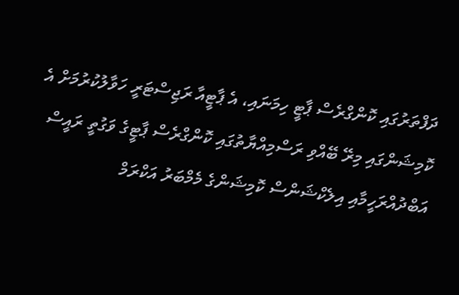ދަފްތަރުގައި ކޮންގްރެސް ޕާޓީ ހިމަނައި، އެ ޕާޓީއާ ރަޖިސްޓަރީ ހަވާލުކުރުމަށް އެ ކޮމިޝަންގައި މިރޭ ބޭއްވި ރަސްމިއްޔާތުގައި ކޮންގްރެސް ޕާޓީގެ ވަގުތީ ރައީސް އަބްދުއްރަހީމާއި އިލެކްޝަންސް ކޮމިޝަންގެ މެމްބަރު އަކްރަމް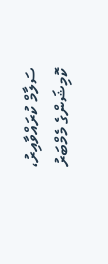ސަލާމް ކުރައްވާއިރު، ކޮމިޝަންގެ މެމްބަރު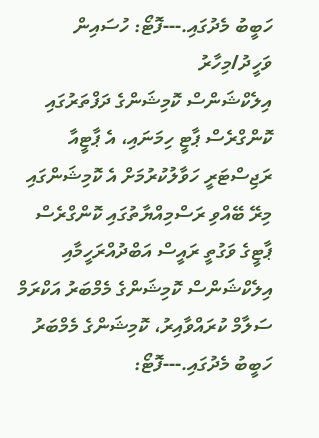ހަބީބު މެދުގައި.---ފޮޓޯ: ހުސައިން ވަހީދު/މިހާރު
އިލެކްޝަންސް ކޮމިޝަންގެ ދަފްތަރުގައި ކޮންގްރެސް ޕާޓީ ހިމަނައި، އެ ޕާޓީއާ ރަޖިސްޓަރީ ހަވާލުކުރުމަށް އެ ކޮމިޝަންގައި މިރޭ ބޭއްވި ރަސްމިއްޔާތުގައި ކޮންގްރެސް ޕާޓީގެ ވަގުތީ ރައީސް އަބްދުއްރަހީމާއި އިލެކްޝަންސް ކޮމިޝަންގެ މެމްބަރު އަކްރަމް ސަލާމް ކުރައްވާއިރު، ކޮމިޝަންގެ މެމްބަރު ހަބީބު މެދުގައި.---ފޮޓޯ: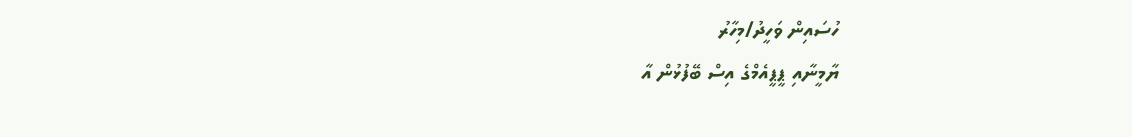ހުސައިން ވަހީދު/މިހާރު
ޔާމީނާއި ޕީޕީއެމްގެ އިސް ބޭފުޅުން އާ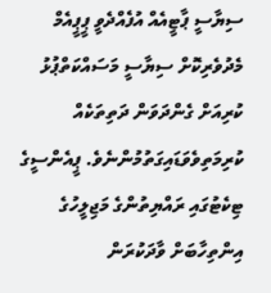ސިޔާސީ ޕާޓީއެއް އުފެއްދެވީ ޕީޕީއެމް މެދުވެރިކޮށް ސިޔާސީ މަސައްކަތްޕުޅު ކުރިއަށް ގެންދަވަން ދަތިތަކެއް ކުރިމަތިވެވަޑައިގަތުމުންނެވެ. ޕީއެންސީގެ ޓިކެޓުގައި ރައްޔިތުންގެ މަޖިލީހުގެ އިންތިހާބަށް ވާދަކުރަން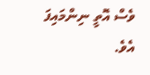ވެސް އޮތީ ނިންމައިފަ އެވެ.